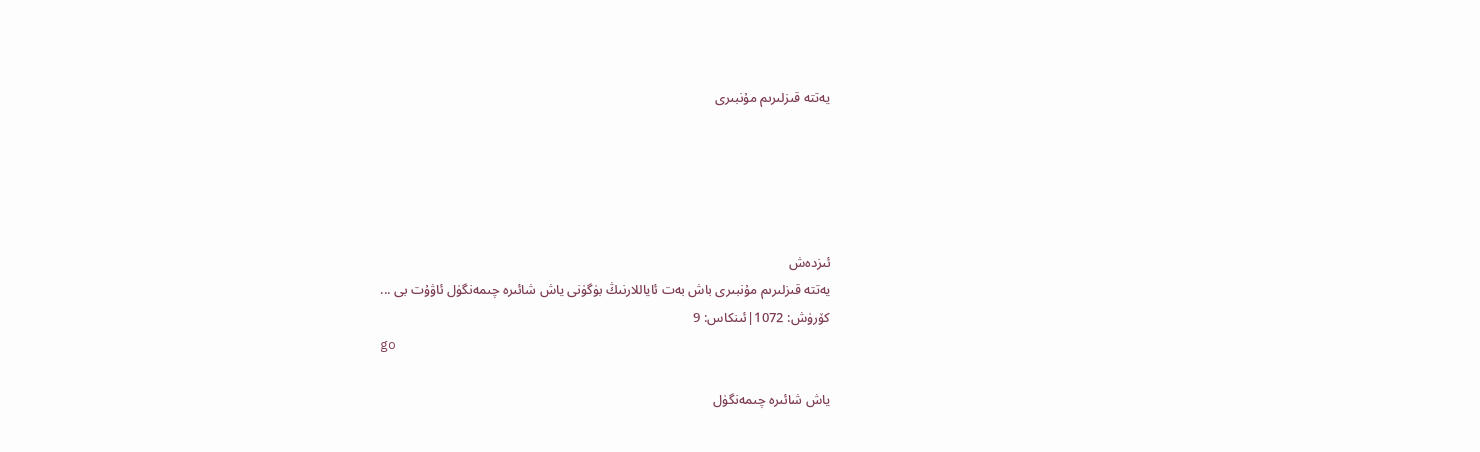يەتتە قىزلىرىم مۇنبىرى





ئىزدەش
يەتتە قىزلىرىم مۇنبىرى باش بەت ئاياللارنىڭ بۈگۈنى ياش شائىرە چىمەنگۈل ئاۋۇت بى ...
كۆرۈش: 1072|ئىنكاس: 9
go

ياش شائىرە چىمەنگۈل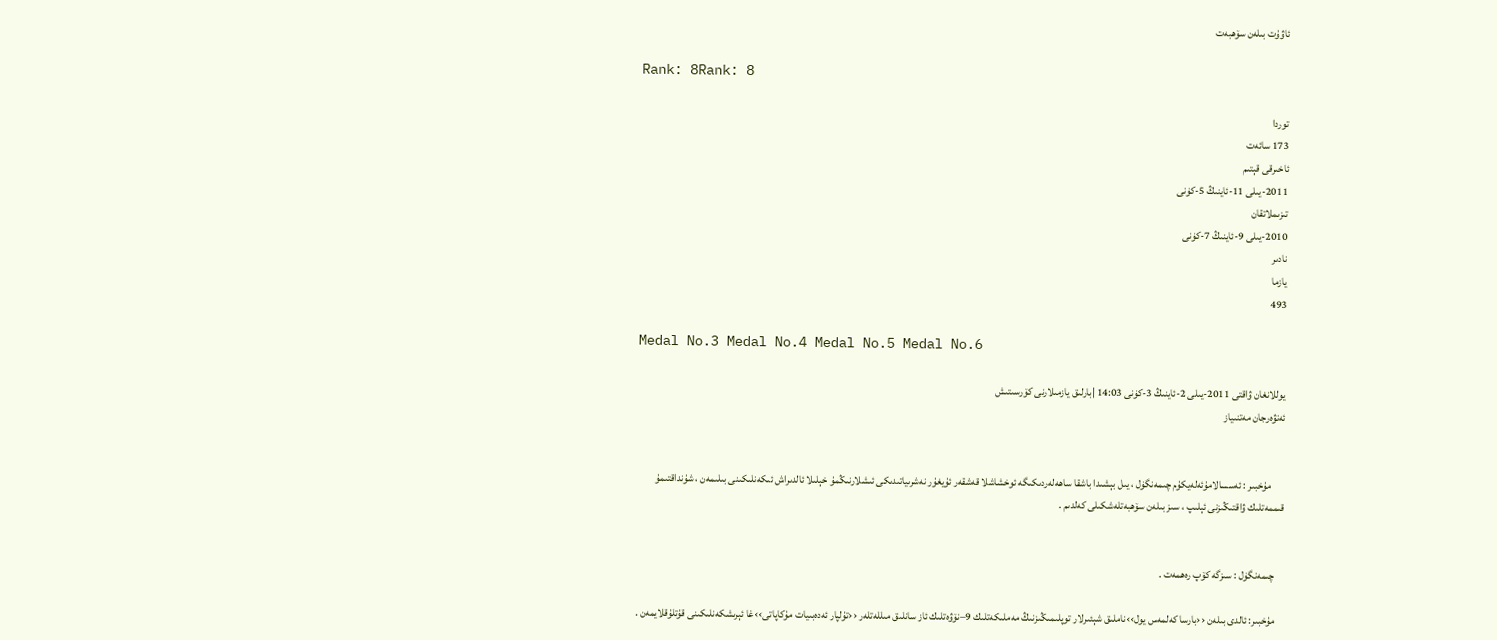ئاۋۇت بىلەن سۆھبەت

Rank: 8Rank: 8

توردا
173 سائەت
ئاخىرقى قېتىم
2011-يىلى 11-ئاينىڭ 5-كۈنى
تىزىملاتقان
2010-يىلى 9-ئاينىڭ 7-كۈنى
نادىر
يازما
493

Medal No.3 Medal No.4 Medal No.5 Medal No.6

يوللانغان ۋاقتى 2011-يىلى 2-ئاينىڭ 3-كۈنى 14:03 |بارلىق يازمىلارنى كۆرسىتىش
ئەنۋەرجان مەتنىياز


      مۇخبىر : ئەسسالامۇئەلەيكۇم چىمەنگۈل ، يىل بېشىدا باشقا ساھەلەردىكىگە ئوخشاشلا قەشقەر ئۇيغۇر نەشرىياتىدىكى ئىشلارنىڭمۇ خېلىلا ئالدىراش ئىكەنلىكىنى بىلىمەن ، شۇنداقتىمۇ  قىممەتلىك ۋاقتىڭىزنى ئېلىپ ، سىز بىلەن سۆھبەتلەشكىلى كەلدىم .


    چىمەنگۈل : سىزگە كۆپ رەھمەت .

    مۇخبىر: ئالدى بىلەن ‹‹بارسا كەلمەس يول››ناملىق شېئىرلار توپلىمىڭىزنىڭ مەملىكەتلىك 9–نۆۋەتلىك ئاز سانلىق مىللەتلەر ‹‹تۇلپار ئەدەبىيات مۇكاپاتى››غا ئېرىشكەنلىكىنى قۇتلۇقلايمەن .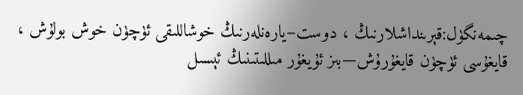چىمەنگۈل:قېرىنداشلارنىڭ ، دوست–يارەنلەرنىڭ خوشاللىقى ئۈچۈن خوش بولۇش ، قايغۇسى ئۈچۈن قايغۇرۇش—بىز ئۇيغۇر مىللىتىنىڭ ئېسىل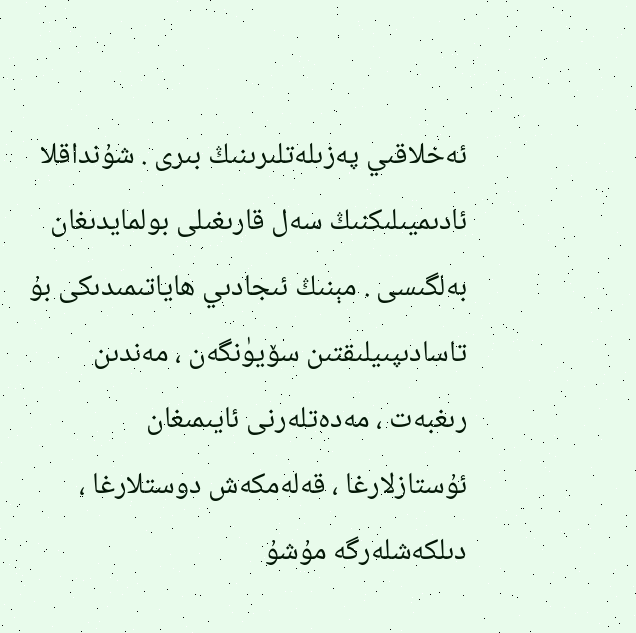ئەخلاقىي پەزىلەتلىرىنىڭ بىرى . شۇنداقلا ئادىميىلىكنىڭ سەل قارىغىلى بولمايدىغان بەلگىسى . مېنىڭ ئىجادىي ھاياتىمىدىكى بۇ تاسادىپىيلىقتىن سۆيۈنگەن ، مەندىن رىغبەت ، مەدەتلەرنى ئايىمىغان ئۇستازلارغا ، قەلەمكەش دوستلارغا ، دىلكەشلەرگە مۇشۇ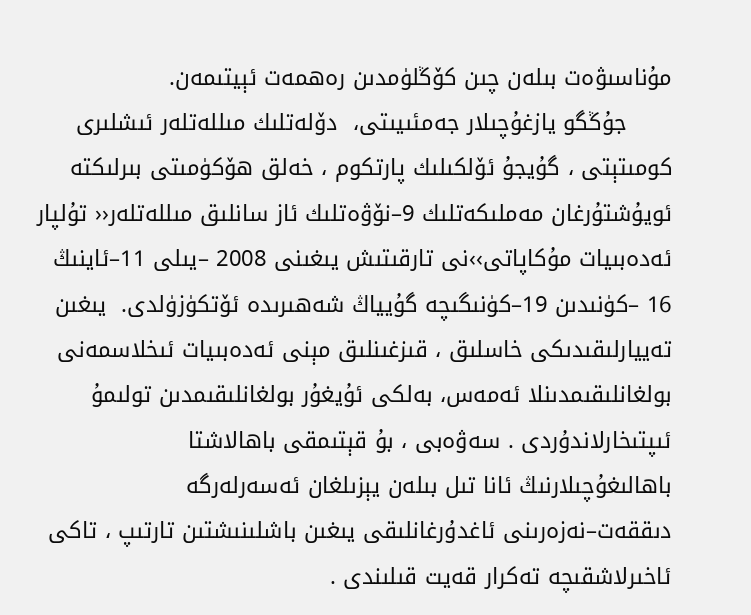مۇناسىۋەت بىلەن چىن كۆڭلۈمدىن رەھمەت ئېيتىمەن.
      جۇڭگو يازغۇچىلار جەمئىيىتى،  دۆلەتلىك مىللەتلەر ئىشلىرى كومىتېتى ، گۇيجۇ ئۆلكىلىك پارتكوم ، خەلق ھۆكۈمىتى بىرلىكتە ئويۇشتۇرغان مەملىكەتلىك 9–نۆۋەتلىك ئاز سانلىق مىللەتلەر‹‹ تۇلپار ئەدەبىيات مۇكاپاتى››نى تارقىتىش يىغىنى 2008 –يىلى 11–ئاينىڭ 16 –كۈنىدىن 19–كۈنىگىچە گۇيياڭ شەھىرىدە ئۆتكۈزۈلدى.  يىغىن تەييارلىقىدىكى خاسلىق ، قىزغىنلىق مېنى ئەدەبىيات ئىخلاسمەنى بولغانلىقىمدىنلا ئەمەس، بەلكى ئۇيغۇر بولغانلىقىمدىن تولىمۇ ئىپتىخارلاندۇردى . سەۋەبى ، بۇ قېتىمقى باھالاشتا باھالىغۇچىلارنىڭ ئانا تىل بىلەن يېزىلغان ئەسەرلەرگە دىققەت–نەزەرىنى ئاغدۇرغانلىقى يىغىن باشلىنىشتىن تارتىپ ، تاكى ئاخىرلاشقىچە تەكرار قەيت قىلىندى .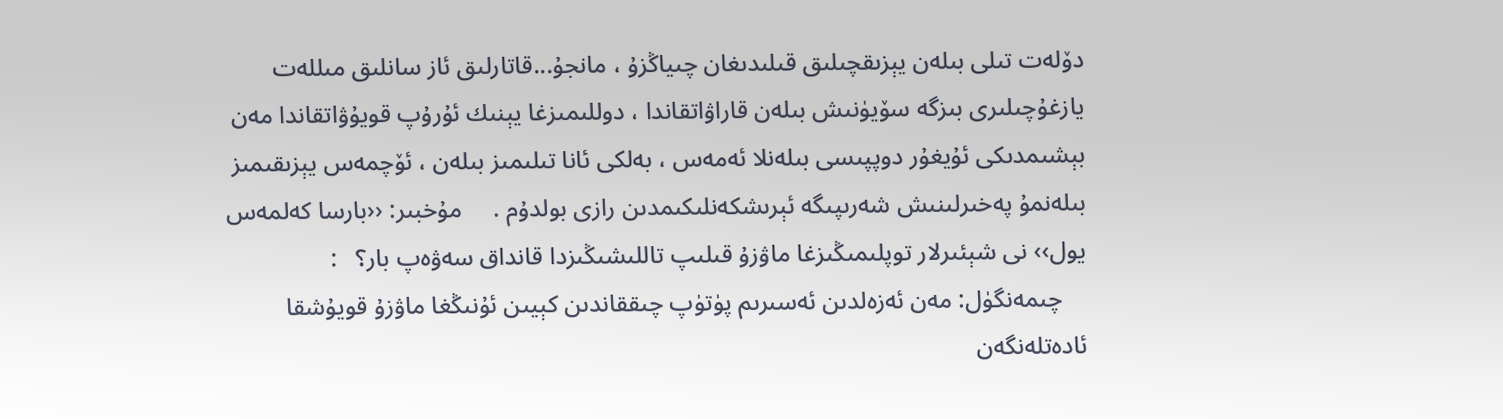دۆلەت تىلى بىلەن يېزىقچىلىق قىلىدىغان چىياڭزۇ ، مانجۇ...قاتارلىق ئاز سانلىق مىللەت يازغۇچىلىرى بىزگە سۆيۈنىش بىلەن قاراۋاتقاندا ، دوللىمىزغا يېنىك ئۇرۇپ قويۇۋاتقاندا مەن بېشىمدىكى ئۇيغۇر دوپپىسى بىلەنلا ئەمەس ، بەلكى ئانا تىلىمىز بىلەن ، ئۆچمەس يېزىقىمىز بىلەنمۇ پەخىرلىنىش شەرىپىگە ئېرىشكەنلىكىمدىن رازى بولدۇم .     مۇخبىر: ‹‹بارسا كەلمەس يول›› نى شېئىرلار توپلىمىڭىزغا ماۋزۇ قىلىپ تاللىشىڭىزدا قانداق سەۋەپ بار؟   :
    چىمەنگۈل: مەن ئەزەلدىن ئەسىرىم پۈتۈپ چىققاندىن كېيىن ئۇنىڭغا ماۋزۇ قويۇشقا ئادەتلەنگەن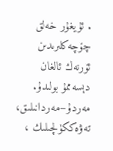. ئۇيغۇر خەلق چۆچەكلىرىدىن ئۆرنەك ئالغان دېسەممۇ بولىدۇ. مەردۇ–مەردانىلىق، تەۋەككۈلچىلىك ،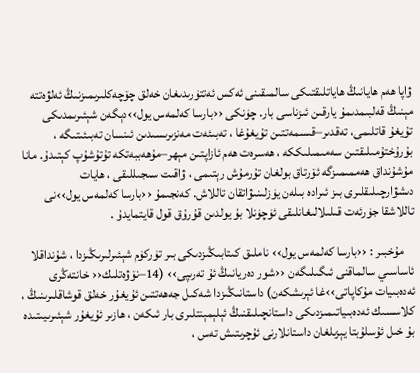ۋاپا ھەم ھايانىڭ ھاياتلىقتىكى سالمىقىنى ئەكس ئەتتۈرىدىغان خەلق چۆچەكلىرىمىزنىڭ ئەلۋەتتە مېنىڭ قەلبىمدىمۇ يارقىن ئىزناسى بار. چۈنكى ‹‹بارسا كەلمەس يول››دېگەن شېئىرىمدىكى تۇيغۇ قاتلىمى، تەقدىر–قىسمەتتىن تۇيغۇغا ، تەبىئەت مەنزىرىسىدىن ئىنسان تەبىئىتىگە ، بۇرۇختۇمىلىقتىن سەمىمىلىككە ، ھەسرەت ھەم ئازاپتىن مېھر–مۇھەببەتكە تۇتۇشۇپ كېتىدۇ. مانا مۇشۇنداق ھەممىمىزگە ئۆرتاق بولغان تۇرمۇش رېتىمى ، ۋاقىت سىجىللىقى ، ھايات دىشۋارچىلىقلىرى بىز ئىرادە بىلەن يۈزلىنىۋاتقان تاللاش. كەنجىمۇ ‹‹بارسا كەلمەس يول››نى تاللاشقا جۈرئەت قىلىلالىغانلىقى ئۈچۈنلا بۇ يولدىن قۇرۇق قول قايتمايدۇ .

    مۇخبىر : ‹‹بارسا كەلمەس يول›› ناملىق كىتابىڭىزدىكى بىر تۈركۈم شېئىرلىرىڭىزدا ، شۇنداقلا ئاساسىي سالماقنى ئىگىلىگەن ‹‹شور دەريانىڭ ئۇ تەرىپى›› (14–نۆۋەتلىك‹‹ خانتەڭرى ئەدەبىيات مۇكاپاتى››غا ئېرىشكەن) داستانىڭىزدا شەكىل جەھەتتىن ئۇيغۇر خەلق قوشاقلىرىنىڭ ، كلاسسىك ئەدەبىياتىمىزدىكى داستانچىلىقنىڭ ئېلېمېنتلىرى بار ئىكەن ، ھازىر ئۇيغۇر شېئىرىيىتىدە بۇ خىل ئۇسلۇبتا يېزىلغان داستانلارنى ئۇچرىتىش تەس ،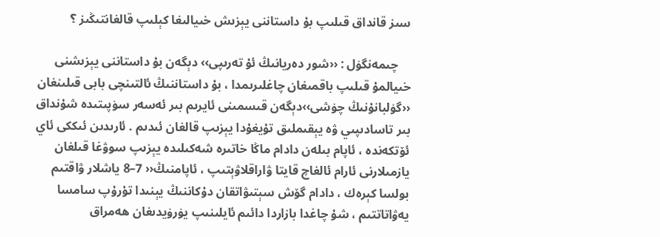سىز قانداق قىلىپ بۇ داستاننى يېزىش خىيالىغا كېلىپ قالغانتىڭىز ؟

    چىمەنگۈل : ‹‹شور دەريانىڭ ئۇ تەرىپى›› دېگەن بۇ داستاننى يېزىشنى خىيالمۇ قىلىپ باقمىغان چاغلىرىمدا ، بۇ داستاننىڭ ئالتىنچى بابى قىلىنغان ‹‹گۈلبانۇنىڭ چۈشى››دېگەن قىسمىنى ئايرىم بىر ئەسەر سۈپىتىدە شۇنداق بىر تاسادىپىي ۋە يېقىملىق تۇيغۇدا يېزىپ قالغان ئىدىم . ئارىدىن ئىككى ئاي ئۆتكەندە ، ئاپام بىلەن دادام ماڭا خاتىرە شەكىلىدە يېزىپ سوۋغا قىلغان يازمىلارنى ئارام ئالغاچ قايتا ۋاراقلاۋېتىپ ، ئاپامنىڭ‹‹ 7–8 ياشلار ۋاقتىم بولسا كېرەك ، دادام گۆش سېتىۋاتقان دۇكاننىڭ يېنىدا تۇرۇپ سامسا يەۋاتاتتىم ، شۇ چاغدا بازاردا دائىم ئايلىنىپ يۈرۈيدىغان ھەمراق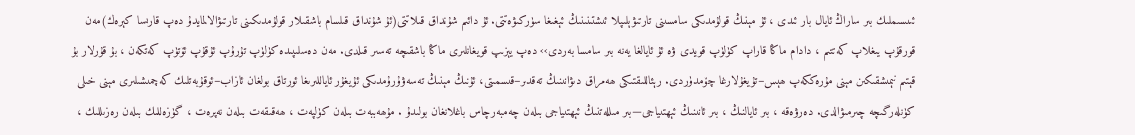ئىىسىملىك بىر ساراڭ ئايال بار ئىدى ، ئۇ مېنىڭ قولۇمدىكى سامسىنى تارتىۋېلىپلا ئىشتىنىنىڭ ئېغىغا سۈركىۋەتتى. ئۇ دائىم شۇنداق قىلاتتى(ئۇ شۇنداق قىلسام باشقىلار قولۇمدىكىنى تارتىۋالالمايدۇ دەپ قارىسا كېرەك)مەن قورقۇپ يىغلاپ كەتتىم ، دادام ماڭا قاراپ كۈلۈپ قويدى ۋە ئۇ ئايالغا يەنە بىر سامسا بەردى›› دەپ يېزىپ قويغانلىرى ماڭا باشقىچە تەسىر قىلدى. مەن دەسلىپىدە كۈلۈپ تۇرۇپ ئۇقۇپ ئۆتۈپ كەتكەن ، بۇ قۇرلار بۇ قېتىم نېمىشقىكىن مېنى مۇرەككەپ ھېس–تۇيغۇلارغا چۆمدۈردى. رېئاللىقتىكى ھەمراق دىۋانىنىڭ تەقدىر–قىسمىتى، ئۇنىڭ مېنىڭ تەسەۋۇرۇمدىكى ئۇيغۇر ئاياللىرىغا ئورتاق بولغان ئازاب–ئوقۇبەتلىك كەچمىشىلىرى مېنى خىلى كۈنلەرگىچە چىرمىۋالدى. دەرۋەقە ، بىر ئايالنىڭ ، بىر ئانىنىڭ ئېھتىياجى—بىر مىللەتنىڭ ئېھتىياجى بىلەن چەمبەرچاس باغلانغان بولىدۇ . مۇھەببەت بىلەن كۈلپەت ، ھەقىقەت بىلەن نەپرەت ، گۈزەللىك بىلەن رەزىللىك ،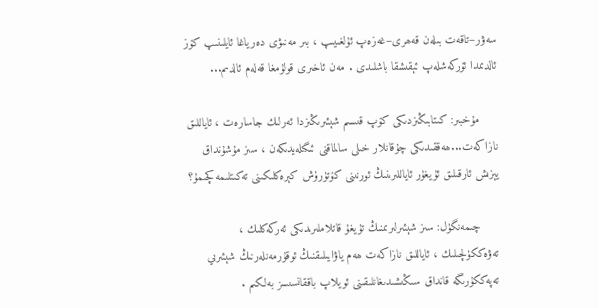سەۋر–تاقەت بىلەن قەھرى–غەزەپ ئۇلغىيىپ ، بىر مەنىۋى دەرياغا ئايلىنىپ كۆز ئالدىمدا ئۆركەشلەپ ئېقىشقا باشلىدى . مەن ئاخىرى قولۇمغا قەلەم ئالدىم...

     مۇخبىر: كىتابىڭىزدىكى كۆپ قىسىم شېئىرىڭىزدا ئەرلىك جاسارەت ، ئاياللىق نازاكەت...ھەققىدىكى چۇقانلار خىلى سالماقنى ئىگىلەيدىكەن ، سىز مۇشۇنداق يېزىش ئارقىلىق ئۇيغۇر ئاياللىرىنىڭ ئورنىنى كۆتۈرۈش كېرەكلىكىنى تەكىتلىمەكچىمۇ؟

     چىمەنگۈل: سىز شېئىرلىرىمنىڭ تۇيغۇ قاتلاملىرىدىكى ئەركەكلىك ، تەۋەككۈلچىلىك ، ئاياللىق نازاكەت ھەم ياۋايىلىقنىڭ ئوقۇرمەنلەرنىڭ شېئىرىي تەپەككۇرىگە قانداق سىڭىشىدىغانلىقىنى ئويلاپ باققانسىسز بەلكىم .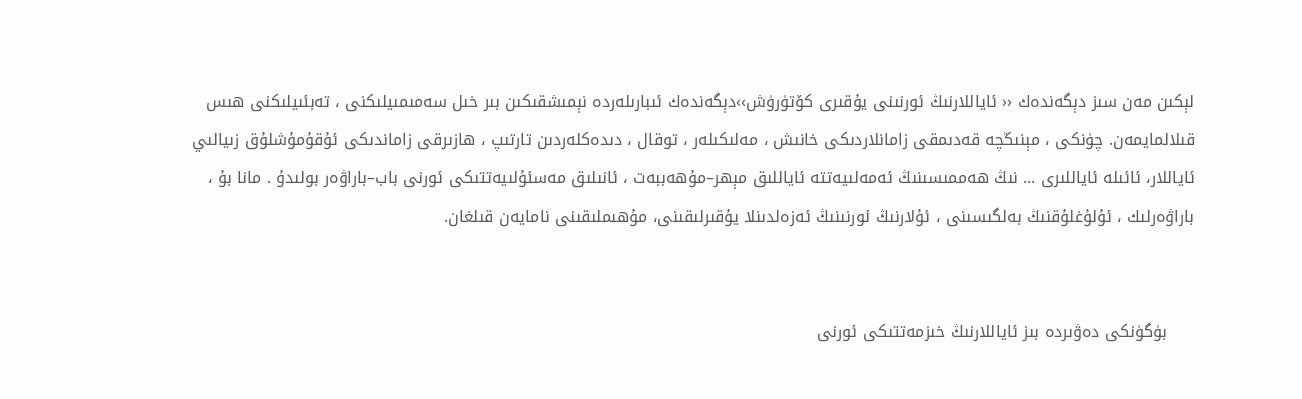لېكىن مەن سىز دېگەندەك ‹‹ ئاياللارنىڭ ئورنىنى يۇقىرى كۆتۈرۈش››دېگەندەك ئىبارىلەردە نېمىشقىكىن بىر خىل سەمىمىيلىكنى ، تەبئىيلىكنى ھىس قىلالمايمەن. چۈنكى ، مېنىڭچە قەدىمقى زامانلاردىكى خانىش ، مەلىكىلەر ، توقال ، دىدەكلەردىن تارتىپ ، ھازىرقى زاماندىكى ئۇقۇمۇشلۇق زىيالىي ئاياللار، ئائىلە ئاياللىرى ... نىڭ ھەممىسىنىڭ ئەمەلىيەتتە ئاياللىق مېھر–مۇھەببەت ، ئانىلىق مەسئۇلىيەتتىكى ئورنى باب–باراۋەر بولىدۇ . مانا بۇ ، باراۋەرلىك ، ئۇلۇغلۇقنىڭ بەلگىسىنى ، ئۇلارنىڭ ئورنىنىڭ ئەزەلدىنلا يۇقىرلىقىنى، مۇھىملىقىنى نامايەن قىلغان.


     بۈگۈنكى دەۋىردە بىز ئاياللارنىڭ خىزمەتتىكى ئورنى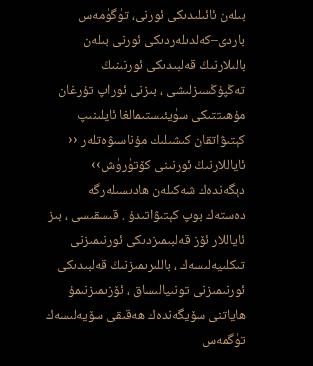بىلەن ئائىلىدىكى ئورنى، تۈگۈمەس باردى–كەلدىلەردىكى ئورنى بىلەن بالىلارنىڭ قەلبىدىكى ئورنىنىڭ تەڭپۇڭسىزلىشى ، بىزنى ئوراپ تۇرغان مۇھىتتىكى سۈيئىستىمالغا ئايلىنىپ كېتىۋاتقان كىشىلىك مۇناسىۋەتلەر ‹‹ ئاياللارنىڭ ئورنىنى كۆتۈرۈش›› دېگەندەك شەكىلەن ھادىسىلەرگە دەستەك بوپ كېتىۋاتىدۇ . قىسقىسى ، بىز ئاياللار ئۆز قەلبىمىزدىكى ئورنىمىزنى تىكلىيەلىسەك ، باللىرىمىزنىڭ قەلبىدىكى ئورنىمىزنى تونىيالىساق ، ئۆزىمىزنىمۇ ھاياتنى سۆيگەندەك ھەقىقى سۆيەلىسەك تۈگمەس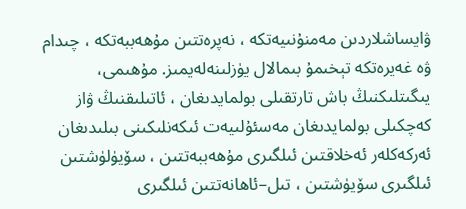ۋايساشلاردىن مەمنۇنىيەتكە ، نەپرەتتىن مۇھەببەتكە ، چىدام ۋە غەيرەتكە تېخىمۇ بىمالال يۈزلىنەلەيمىز. مۇھىمى، يىگىتلىكنىڭ باش تارتقىلى بولمايدىغان ، ئاتىلىقنىڭ ۋاز كەچكىلى بولمايدىغان مەسئۇلىيەت ئىكەنلىكىنى بىلىدىغان ئەركەكلەر ئەخلاقتىن ئىلگىرى مۇھەببەتتىن ، سۆيۈلۈشتىن ئىلگىرى سۆيۈشتىن ، تىل–ئاھانەتتىن ئىلگىرى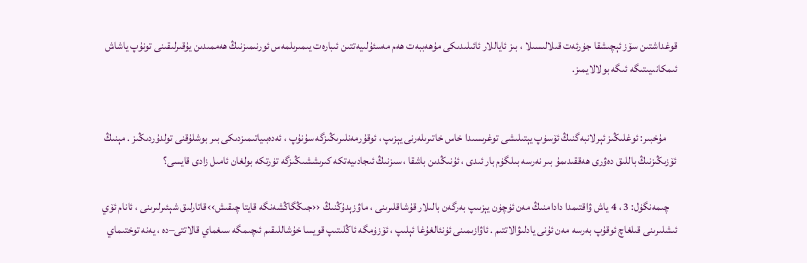قوغداشتىن سۆز ئېچىشقا جۈرئەت قىلالىسىلا ، بىز ئاياللار ئائىلىدىكى مۇھەببەت ھەم مەسئۇلىيەتتىن ئىبارەت يىمىرىلمەس ئورنىمىزنىڭ ھەممىدىن يۇقىرلىقىنى تونۇپ ياشاش ئىمكانىيىتىگە ئىگە بولالايمىز.


     مۇخبىر: ئوغلىڭىز ئېرلانبەگنىڭ ئۆسۈپ يېتىلىشى توغرىسىدا خاس خاتىرىلەرنى يېزىپ ، ئوقۇرمەنلىرىڭىزگە سۇنۇپ ، ئەدەبىياتىمىزدىكى بىر بوشلۇقنى تولدۇردىڭىز . مېنىڭ ئۆزىڭىزنىڭ باللىق دەۋرى ھەققىدىمۇ بىر نەرسە بىلگۈم بار ئىدى ، ئۇنىڭدىن باشقا ، سىزنىڭ ئىجادىيەتكە كىرىششىڭىزگە تۈرتكە بولغان ئامىل زادى قايسى؟

    چىمەنگۈل: 3 ، 4 ياش ۋاقتىمدا دادامنىڭ مەن ئۈچۈن يېزىىپ بەرگەن بالىلار قۇشاقلىرىنى ، ماۋزېدۇڭنىڭ ‹‹جىڭگاڭشەنگە قايتا چىقىش››قاتارلىق شېئىرلىرىنى ، ئانام ئۆي ئىشلىرىنى قىلغاچ ئوقۇپ بەرسە مەن ئۇنى يادلىۋالاتتىم . ئاۋازىمىنى ئۈنئالغۇغا ئېلىپ ، ئۆزۈمگە ئاڭلىتىپ قويسا خۇشاللىقىم ئىچىمگە سىغماي قالاتتى–دە ، يەنە توختىماي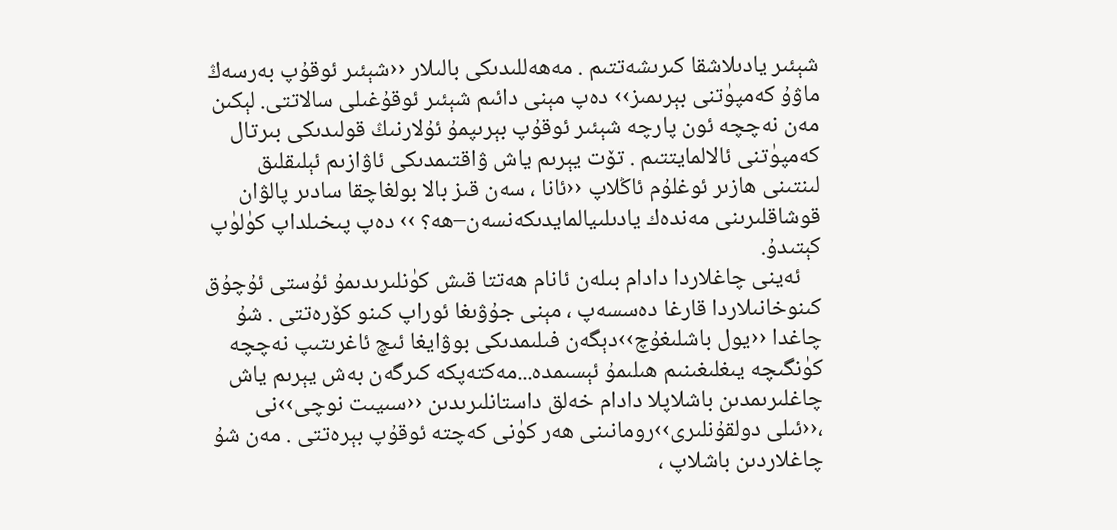شېئىر يادىلاشقا كىرىشەتتىم . مەھەللىدىكى بالىلار ‹‹شېئىر ئوقۇپ بەرسەڭ ماۋۇ كەمپۈتنى بېرىمىز›› دەپ مېنى دائىم شېئىر ئوقۇغىلى سالاتتى. لېكىن مەن نەچچە ئون پارچە شېئىر ئوقۇپ بېرىپمۇ ئۇلارنىڭ قولىدىكى بىرتال كەمپۈتنى ئالالمايتتىم . تۆت يېرىم ياش ۋاقتىمدىكى ئاۋازىم ئېلىقلىق لىنتىنى ھازىر ئوغلۇم ئاڭلاپ ‹‹ئانا ، سەن قىز بالا بولغاچقا سادىر پالۋان قوشاقلىرىنى مەندەك يادىلىيالمايدىكەنسەن–ھە؟ ›› دەپ پىخىلداپ كۈلۈپ كېتىدۇ.
    ئەينى چاغلاردا دادام بىلەن ئانام ھەتتا قىش كۈنلىرىدىمۇ ئۇستى ئۇچۇق كىنوخانىلاردا قارغا دەسسەپ ، مېنى جۇۋىغا ئوراپ كىنو كۆرەتتى . شۇ چاغدا ‹‹يول باشلىغۇچ››دېگەن فىلىمدىكى بوۋايغا ئىچ ئاغرىتىپ نەچچە كۈنگىچە يىغلىغىنىم ھىلىمۇ ئېسىمدە...مەكتەپكە كىرگەن بەش يېرىم ياش چاغلىرىمدىن باشلاپلا دادام خەلق داستانلىرىدىن ‹‹سىيىت نوچى››نى ،‹‹ئىلى دولقۇنلىرى››رومانىنى ھەر كۈنى كەچتە ئوقۇپ بېرەتتى . مەن شۇ چاغلاردىن باشلاپ ،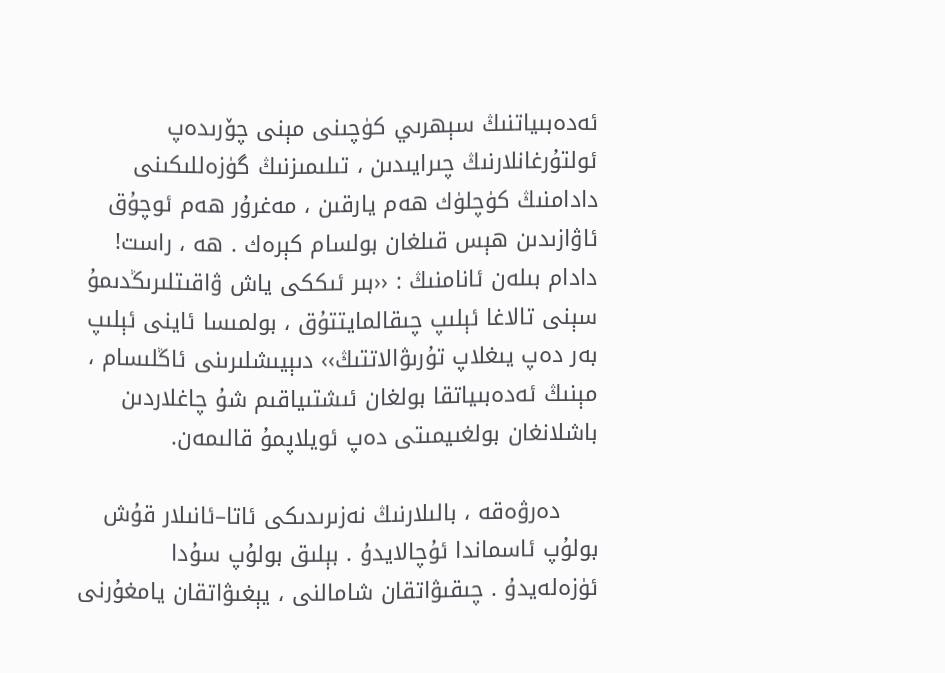ئەدەبىياتنىڭ سېھرىي كۈچىنى مېنى چۆرىدەپ ئولتۇرغانلارنىڭ چىرايىدىن ، تىلىمىزنىڭ گۈزەللىكىنى دادامنىڭ كۈچلۈك ھەم يارقىن ، مەغرۇر ھەم ئوچۇق ئاۋازىدىن ھېس قىلغان بولسام كېرەك . ھە ، راست! دادام بىلەن ئانامنىڭ : ‹‹بىر ئىككى ياش ۋاقىتلىرىڭدىمۇ سېنى تالاغا ئېلىپ چىقالمايتتۇق ، بولمىسا ئاينى ئېلىپ بەر دەپ يىغلاپ تۇرىۋالاتتىڭ›› دىېيىشلىرىنى ئاڭلىسام ، مېنىڭ ئەدەبىياتقا بولغان ئىشتىياقىم شۇ چاغلاردىن باشلانغان بولغىيمىتى دەپ ئويلاپمۇ قالىمەن.

     دەرۋەقە ، بالىلارنىڭ نەزىرىدىكى ئاتا–ئانىلار قۇش بولۇپ ئاسماندا ئۇچالايدۇ . بېلىق بولۇپ سۇدا ئۈزەلەيدۇ . چىقىۋاتقان شامالنى ، يېغىۋاتقان يامغۇرنى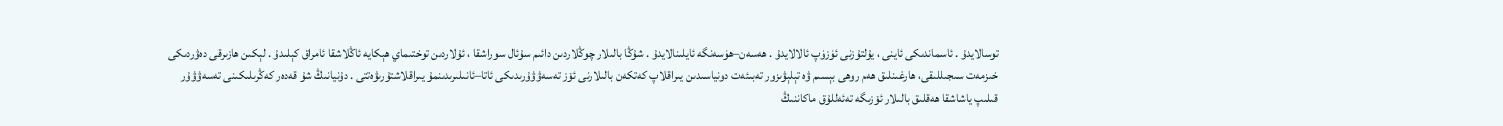توسالايدۇ . ئاسماندىكى ئاينى ، يۇلتۇزنى ئۈزۈپ ئالالايدۇ . ھەسەن–ھۈسەنگە ئايلىنالايدۇ . شۇڭا بالىلار چوڭلاردىن دائىم سۇئال سوراشقا ، ئۇلاردىن توختىماي ھېكايە ئاڭلاشقا ئامراق كېلىدۇ . لېكىن ھازىرقى دەۋردىكى خىزمەت سىجىللىقى، ھارغىنلىق ھەم روھى بېسىم ۋە تېلېۋىزور تەبىئەت دونياسىدىن يىراقلاپ كەتكەن بالىلارنى ئۆز تەسەۋۋۇرىدىكى ئاتا–ئانىلىرىدىنمۇ يىراقلاشتۇرىۋەتتى . دۇنيانىڭ شۇ قەدەر كەڭرىلىكىنى تەسەۋۋۇر قىلىپ ياشاشقا ھەقلىق بالىلار ئۆزىگە تەئەللۇق ماكاننىڭ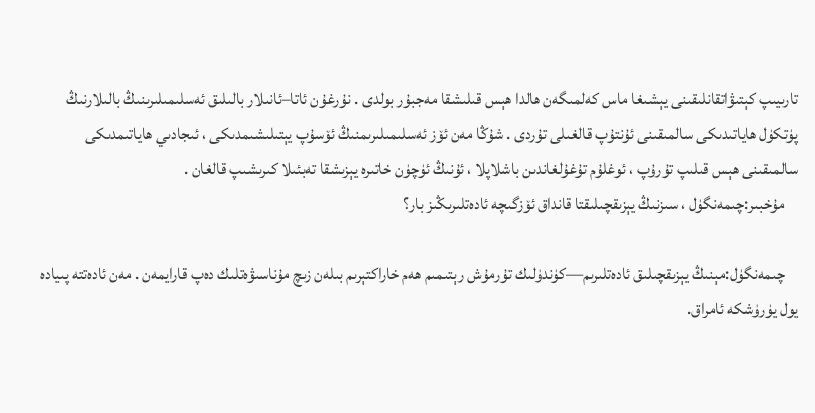تارىيىپ كېتىۋاتقانلىقىنى يېشىغا ماس كەلمىگەن ھالدا ھېس قىلىشقا مەجبۇر بولدى . نۇرغۇن ئاتا–ئانىلار بالىلىق ئەسلىمىلىرىنىڭ بالىلارنىڭ پۈتكۈل ھاياتىدىكى سالمىقىنى ئۇنتۇپ قالغىلى تۇردى . شۇڭا مەن ئۆز ئەسلىمىلىرىمنىڭ ئۆسۇپ يېتىلىشىمدىكى ، ئىجادىي ھاياتىمدىكى سالمىقىنى ھېس قىلىپ تۇرۇپ ، ئوغلۇم تۇغۇلغاندىن باشلاپلا ، ئۇنىڭ ئۈچۈن خاتىرە يېزىشقا تەبئىلا كىرىشىپ قالغان .
    مۇخبىر:چىمەنگۈل ، سىزنىڭ يېزىقچىلىقتا قانداق ئۆزگىچە ئادەتلىرىڭىز بار؟

    چىمەنگۈل:مېنىڭ يېزىقچىلىق ئادەتلىرىم—كۈندۈلىك تۇرمۇش رېتىمىم ھەم خاراكتېرىم بىلەن زىچ مۇناسىۋەتلىك دەپ قارايمەن . مەن ئادەتتە پىيادە يول يۈرۈشكە ئامراق.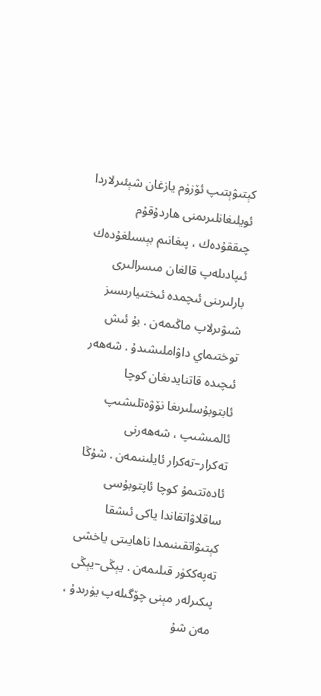كېتىۋېتىپ ئۆزۈم يازغان شېئىرلاردا ئويلىغانلىرىمنى ھاردۇقۇم چىققۇدەك ، پىغانىم بېسىلغۇدەك ئىپادىلەپ قالغان مىسرالىرى بارلىرىنى ئىچمدە ئىختىيارىسىز شىۋىرلاپ ماڭىمەن . بۇ ئىش توختىماي داۋاملىشىدۇ . شەھەر ئىچىدە قاتنايدىغان كوچا ئابتوبۇسلىرىغا نۆۋەتلىشىپ ئالمىشىپ ، شەھەرنى تەكرار–تەكرار ئايلىنىمەن . شۇڭا ئادەتتىمۇ كوچا ئاپتوبۇسى ساقلاۋاتقاندا ياكى ئىشقا كېتىۋاتقىنىمدا ناھايىتى ياخشى تەپەككۈر قىلىمەن . يېڭى–يېڭى پىكىرلەر مېنى چۆگىلەپ يۈرىدۇ ، مەن شۇ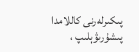پىكىرلەرنى كاللامدا پىشۇرىۋېلىپ ،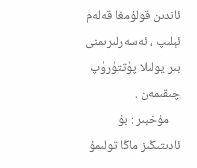ئاندىن قولۇمغا قەلەم ئېلىپ ، ئەسەرلىرىمنى بىر يولىلا پۈتتۈرۈپ چىقىمەن .
    مۇخبىر : بۇ ئادىتىڭىز ماڭا تولىمۇ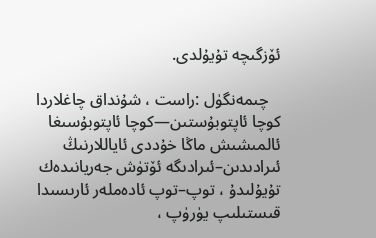ئۆزگىچە تۇيۇلدى.

   چىمەنگۈل :راست ، شۇنداق چاغلاردا كوچا ئاپتوبۇستىن—كوچا ئاپتوبۇسىغا ئالمىشىش ماڭا خۇددى ئاياللارنىڭ ئىرادىدىن–ئىرادىگە ئۆتۈش جەريانىدەك تۇيۇلىدۇ ، توپ–توپ ئادەملەر ئارىسىدا قىستىلىپ يۈرۈپ ،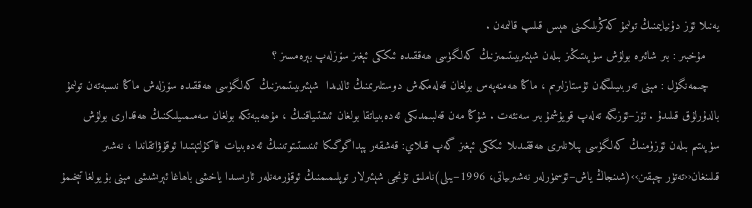يەنىلا ئۆز دۇنيايىمنىڭ تولىمۇ كەڭرىلىكىنى ھېس قىلىپ قالىمەن .
    مۇخبىر : بىر شائىرە بولۇش سۈپىتىڭىز بىلەن شېئىرىيىتىمىزنىڭ كەلگۈسى ھەققىدە ئىككى ئېغىز سۆزلەپ بېرەمسىز ؟
   چىمەنگۈل : مېنى تەربىيىلىگەن ئۇستازلىرىم ، ماڭا ھەمنەپەس بولغان قەلەمكەش دوستلىرىمنىڭ ئالدىدا  شېئىرىيىتىمىزنىڭ كەلگۈسى ھەققىدە سۆزلەش ماڭا نىسبەتەن تولىمۇ بالدۇرلۇق قىلىدۇ . ئۆز–ئۆزىگە تەلەپ قويۇشمۇ بىر سەنئەت . شۇڭا مەن قەلبىمدىكى ئەدەبىياتقا بولغان ئىشتىياقنىڭ ، مۇھەببەتكە بولغان سەمىمىيلىكنىڭ ھەقدارى بولۇش سۈپىتىم بىلەن ئۆزۈمنىڭ كەلگۈسى پىلانلىرى ھەققىدىلا ئىككى ئېغىز گەپ قىلاي: قەشقەر پېداگوگىكا ئىنىستىتوتىنىڭ ئەدەبىيات فاكۇلتېتىدا ئوقۇۋاتقاندا ، نەشىر قىلىنغان‹‹تەتۈر چېقىن››(شىنجاڭ ياش–ئۆسمۈرلەر نەشىرىياتى، 1996–يىلى)ناملىق تۇنجى شېئىرلار توپلىمىمنىڭ ئوقۇرمەنلەر ئارىسىدا ياخشى باھاغا ئېرىشىشى مېنى بۇ يولغا تېخىمۇ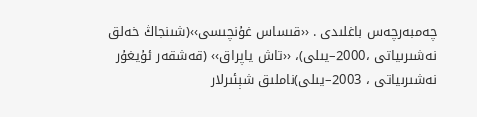چەمبەرچەس باغلىدى . ‹‹قىساس غۇنچىسى››(شىنجاڭ خەلق نەشىرىياتى ،2000–يىلى)، ‹‹تاش ياپراق›› (قەشقەر ئۇيغۇر نەشىرىياتى ، 2003–يىلى)ناملىق شېئىرلار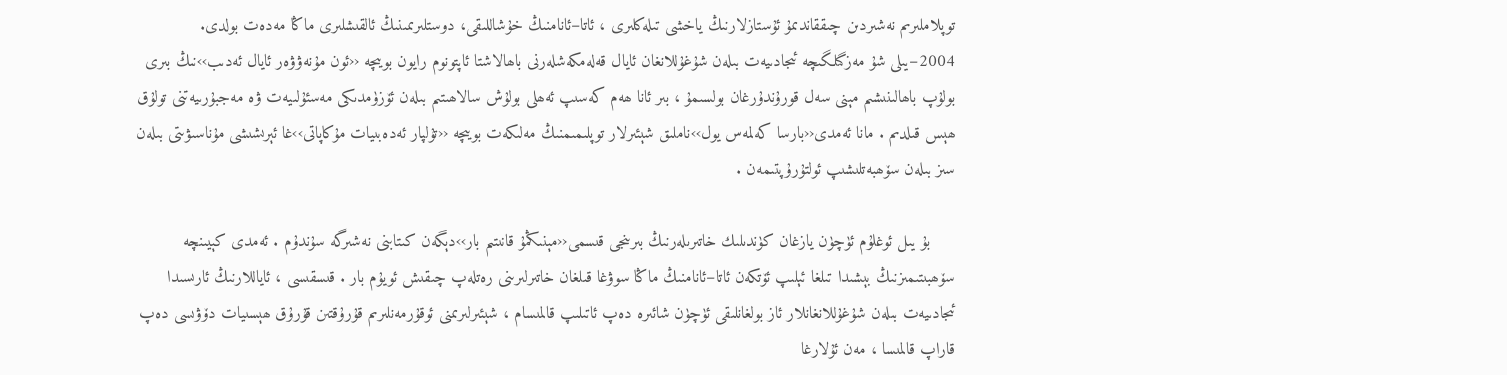توپلاملىرىم نەشىردىن چىققاندىمۇ ئۇستازلارنىڭ ياخشى تىلەكلىرى ، ئاتا–ئانامنىڭ خۇشاللىقى، دوستلىرىمىنىڭ ئالقىشلىرى ماڭا مەدەت بولدى. 2004–يىلى شۇ مەزگىلگىچە ئىجادىيەت بىلەن شۇغۇللانغان ئايال قەلەمكەشلەرنى باھالاشتا ئاپتونوم رايون بويىچە ‹‹ئون مۇنەۋۋەر ئايال ئەدىب››نىڭ بىرى بولۇپ باھالىنىشىم مېنى سەل قورۇندۇرغان بولسىمۇ ، بىر ئانا ھەم كەسىپ ئەھلى بولۇش سالاھىتىم بىلەن ئۆزۈمدىكى مەسئۇلىيەت ۋە مەجبۇرىيەتنى تولۇق ھېس قىلدىم . مانا ئەمدى‹‹بارسا كەلمەس يول››ناملىق شېئىرلار توپلىمىمنىڭ مەلىكەت بويىچە ‹‹تۇلپار ئەدەبىيات مۇكاپاتى››غا ئېرىشىشى مۇناسىۋىتى بىلەن سىز بىلەن سۆھبەتلىشىپ ئولتۇرۇپتىمەن .

     بۇ يىل ئوغلۇم ئۈچۈن يازغان كۈندىلىك خاتىرىلەرنىڭ بىرىنجى قىسمى‹‹مېنىڭمۇ قانىتىم بار››دېگەن كىتابنى نەشىرگە سۇندۇم . ئەمدى كېيىنچە سۆھبىتىمىزنىڭ بېشىدا تىلغا ئېلىپ ئۆتكەن ئاتا–ئانامنىڭ ماڭا سوۋغا قىلغان خاتىرلىرىنى رەتلەپ چىقىش ئويۇم بار . قىسقىسى ، ئاياللارنىڭ ئارىسىدا ئىجادىيەت بىلەن شۇغۇللانغانلار ئاز بولغانلىقى ئۈچۈن شائىرە دەپ ئاتىلىپ قالمىسام ، شېئىرلىرىمنى ئوقۇرمەنلىرىم قۇرۇقتىن قۇرۇق ھېسىيات دۆۋىسى دەپ قاراپ قالمىسا ، مەن ئۇلارغا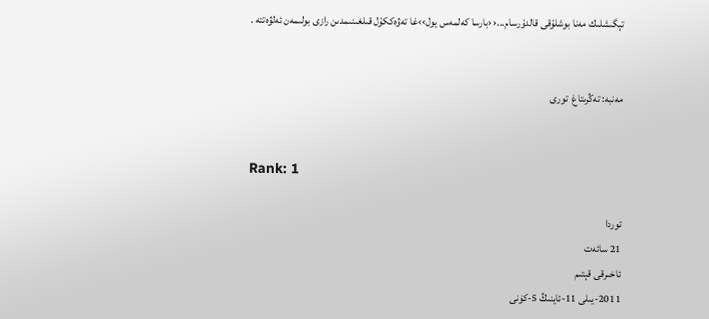تېگىشلىك مەنا بوشلۇقى قالدۇرسام...‹‹بارسا كەلمەس يول››غا تەۋەككۇل قىلغىنىمدىن رازى بولىمەن ئەلۋەتتە .


مەنبە: تەڭرىتاغ  تورى


Rank: 1

توردا
21 سائەت
ئاخىرقى قېتىم
2011-يىلى 11-ئاينىڭ 5-كۈنى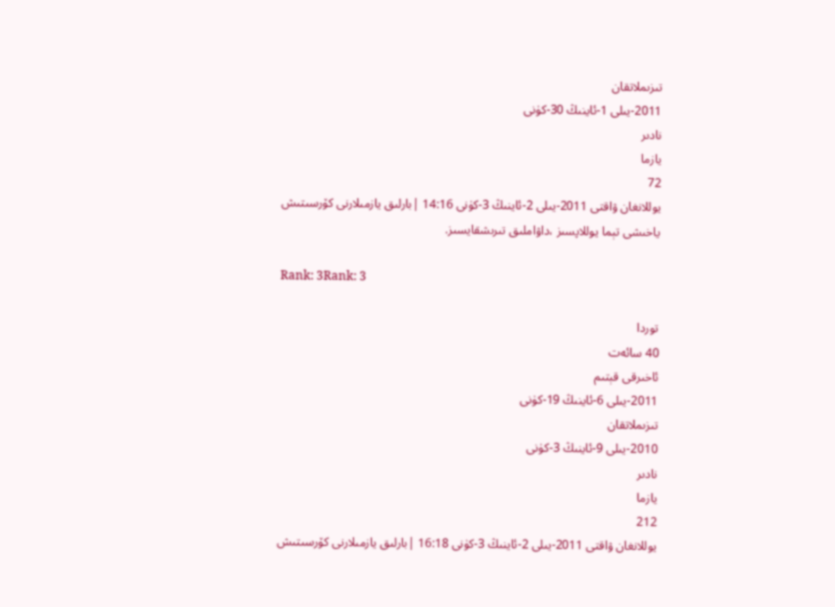تىزىملاتقان
2011-يىلى 1-ئاينىڭ 30-كۈنى
نادىر
يازما
72
يوللانغان ۋاقتى 2011-يىلى 2-ئاينىڭ 3-كۈنى 14:16 |بارلىق يازمىلارنى كۆرسىتىش
ياخىشى تېما يوللاپسىز ،داۋاملىق تىرىشقايسىز.

Rank: 3Rank: 3

توردا
40 سائەت
ئاخىرقى قېتىم
2011-يىلى 6-ئاينىڭ 19-كۈنى
تىزىملاتقان
2010-يىلى 9-ئاينىڭ 3-كۈنى
نادىر
يازما
212
يوللانغان ۋاقتى 2011-يىلى 2-ئاينىڭ 3-كۈنى 16:18 |بارلىق يازمىلارنى كۆرسىتىش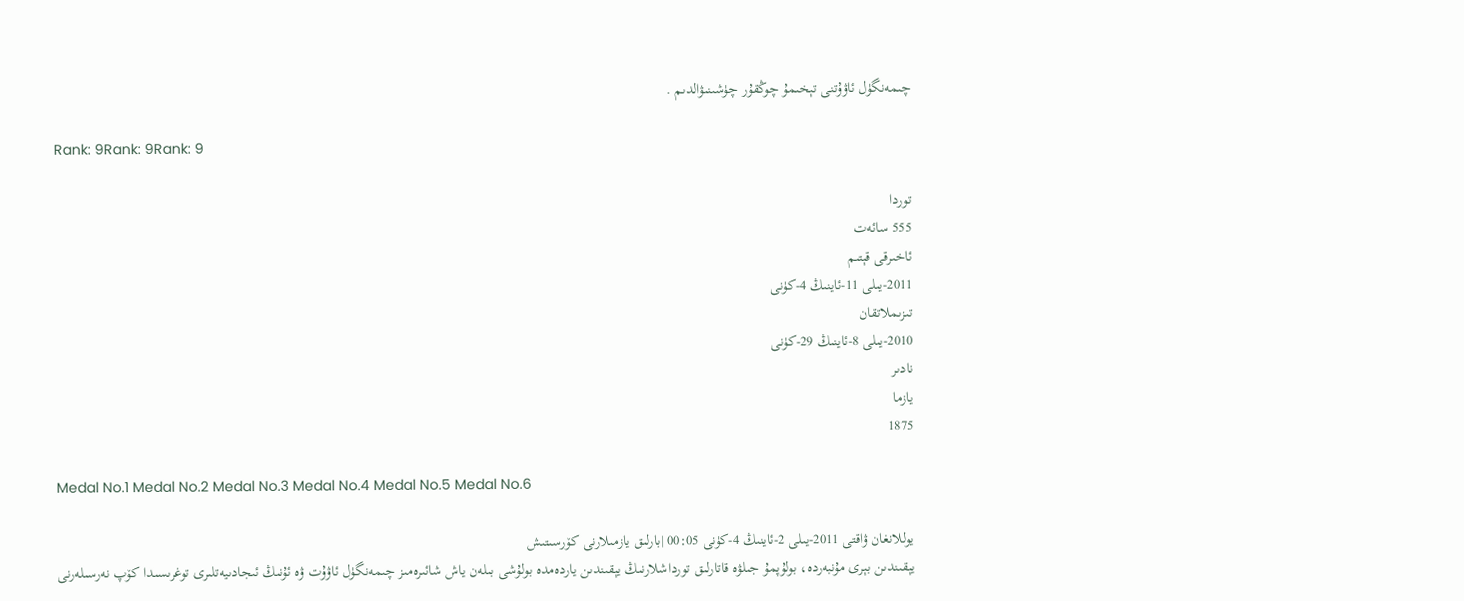چىمەنگۈل ئاۋۇتنى تېخىمۇ چوڭقۇر چۈشىنىۋالدىم .

Rank: 9Rank: 9Rank: 9

توردا
555 سائەت
ئاخىرقى قېتىم
2011-يىلى 11-ئاينىڭ 4-كۈنى
تىزىملاتقان
2010-يىلى 8-ئاينىڭ 29-كۈنى
نادىر
يازما
1875

Medal No.1 Medal No.2 Medal No.3 Medal No.4 Medal No.5 Medal No.6

يوللانغان ۋاقتى 2011-يىلى 2-ئاينىڭ 4-كۈنى 00:05 |بارلىق يازمىلارنى كۆرسىتىش
يېقىندىن بېرى مۇنبەردە، بولۇپمۇ جىلۋە قاتارلىق تورداشلارنىڭ يېقىندىن ياردەمدە بولۇشى بىلەن ياش شائىرەمىز چىمەنگۈل ئاۋۇت ۋە ئۇنىڭ ئىجادىيەتلىرى توغرىسىدا كۆپ نەرسىلەرنى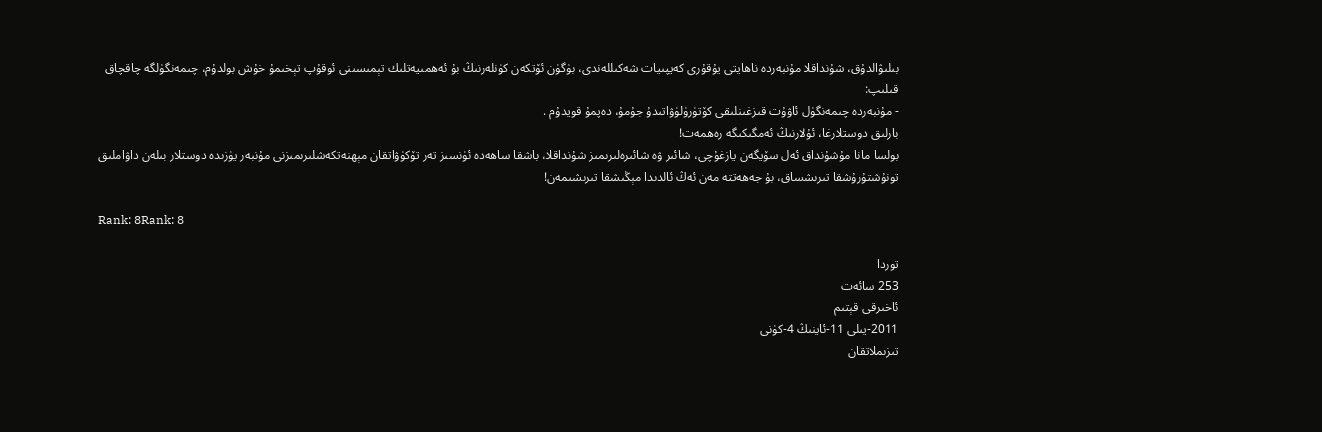بىلىۋالدۇق، شۇنداقلا مۇنبەردە ناھايتى يۇقۇرى كەيپىيات شەكىللەندى، بۈگۈن ئۆتكەن كۈنلەرنىڭ بۇ ئەھمىيەتلىك تېمىسىنى ئوقۇپ تېخىمۇ خۇش بولدۇم، چىمەنگۈلگە چاقچاق قىلىپ:
- مۇنبەردە چىمەنگۈل ئاۋۇت قىزغىنلىقى كۆتۈرۈلۈۋاتىدۇ جۇمۇ، دەپمۇ قويدۇم .
بارلىق دوستلارغا، ئۇلارنىڭ ئەمگىكىگە رەھمەت!
بولسا مانا مۇشۇنداق ئەل سۆيگەن يازغۇچى، شائىر ۋە شائىرەلىرىمىز شۇنداقلا، باشقا ساھەدە ئۈنسىز تەر تۆكۈۋاتقان مېھنەتكەشلىرىمىزنى مۇنبەر يۈزىدە دوستلار بىلەن داۋاملىق تونۇشتۇرۇشقا تىرىشساق، بۇ جەھەتتە مەن ئەڭ ئالدىدا مېڭىشقا تىرىشىمەن!

Rank: 8Rank: 8

توردا
253 سائەت
ئاخىرقى قېتىم
2011-يىلى 11-ئاينىڭ 4-كۈنى
تىزىملاتقان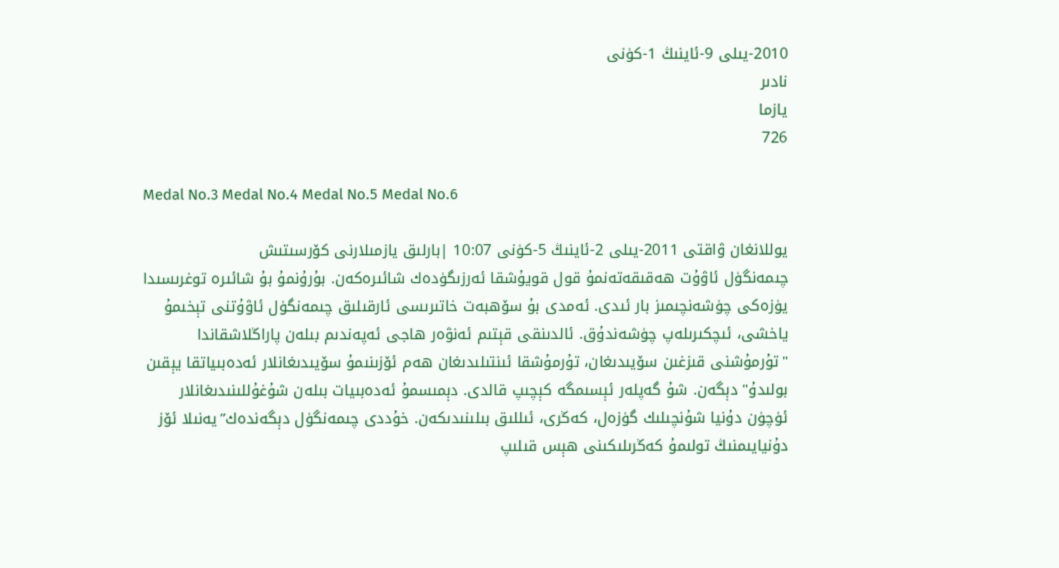2010-يىلى 9-ئاينىڭ 1-كۈنى
نادىر
يازما
726

Medal No.3 Medal No.4 Medal No.5 Medal No.6

يوللانغان ۋاقتى 2011-يىلى 2-ئاينىڭ 5-كۈنى 10:07 |بارلىق يازمىلارنى كۆرسىتىش
چىمەنگۈل ئاۋۇت ھەقىقەتەنمۇ قول قويۇشقا ئەرزىگۈدەك شائىرەكەن. بۇرۇنمۇ بۇ شائىرە توغرىسىدا يۈزەكى چۈشەنچىمىز بار ئىدى. ئەمدى بۇ سۆھبەت خاتىرىسى ئارقىلىق چىمەنگۈل ئاۋۇتنى تېخىمۇ ياخشى، ئىچكىرىلەپ چۈشەندۇق. ئالدىنقى قېتىم ئەنۋەر ھاجى ئەپەندىم بىلەن پاراڭلاشقاندا "تۇرمۇشنى قىزغىن سۆيىدىغان، تۇرمۇشقا ئىنتىلىدىغان ھەم ئۆزىنىمۇ سۆيىدىغانلار ئەدەبىياتقا يېقىن بولىدۇ" دېگەن. شۇ گەپلەر ئېسىمگە كېچىپ قالدى. دېمىسمۇ ئەدەبىيات بىلەن شۇغۇللىنىدىغانلار ئۈچۈن دۇنيا شۇنچىلىك گۈزەل، كەڭرى، ئىللىق بىلىنىدىكەن. خۇددى چىمەنگۈل دېگەندەك”يەنىلا ئۆز دۇنيايىمنىڭ تولىمۇ كەڭرىلىكىنى ھېس قىلىپ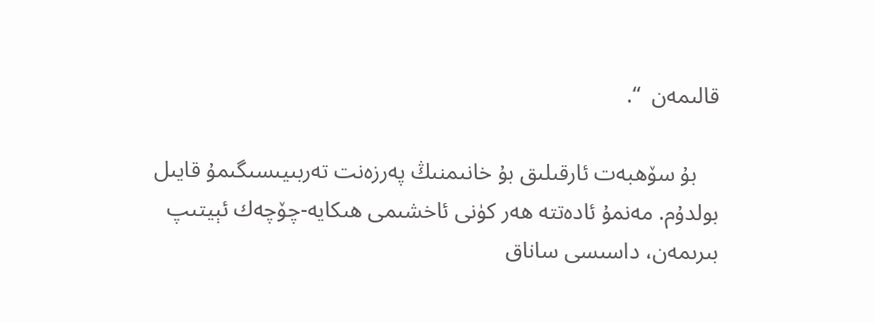قالىمەن  “.

    بۇ سۆھبەت ئارقىلىق بۇ خانىمنىڭ پەرزەنت تەربىيىسىگىمۇ قايىل بولدۇم. مەنمۇ ئادەتتە ھەر كۈنى ئاخشىمى ھىكايە-چۆچەك ئېيتىپ بىرىمەن، داسىسى ساناق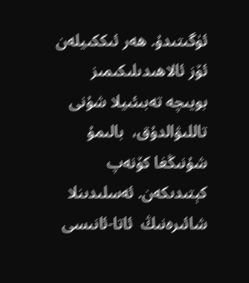ئۈگىتىدۇ. ھەر ئىككىيلەن ئۆز ئالاھىدىلىكىمىز بويىچە تەبىئىيلا شۇنى تاللىۋالدۇق،  بالىمۇ شۇنىڭغا كۆنەپ كېتىدىكەن. ئەسلىدىنلا شائىرەنىڭ  ئاتا-ئانىسى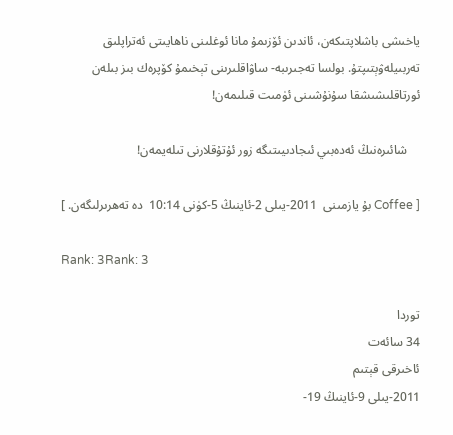ياخىشى باشلاپتىكەن، ئاندىن ئۆزىمۇ مانا ئوغلىنى ناھايىتى ئەتراپلىق تەربىيلەۋېتىپتۇ. بولسا تەجىرىبە- ساۋاقلىرىنى تېخىمۇ كۆپرەك بىز بىلەن ئورتاقلىشىشقا سۇنۇشىنى ئۈمىت قىلىمەن!

    شائىرەنىڭ ئەدەبىي ئىجادىيىتىگە زور ئۇتۇقلارنى تىلەيمەن!

[ Coffee بۇ يازمىنى  2011-يىلى 2-ئاينىڭ 5-كۈنى 10:14  دە تەھرىرلىگەن. ]

Rank: 3Rank: 3

توردا
34 سائەت
ئاخىرقى قېتىم
2011-يىلى 9-ئاينىڭ 19-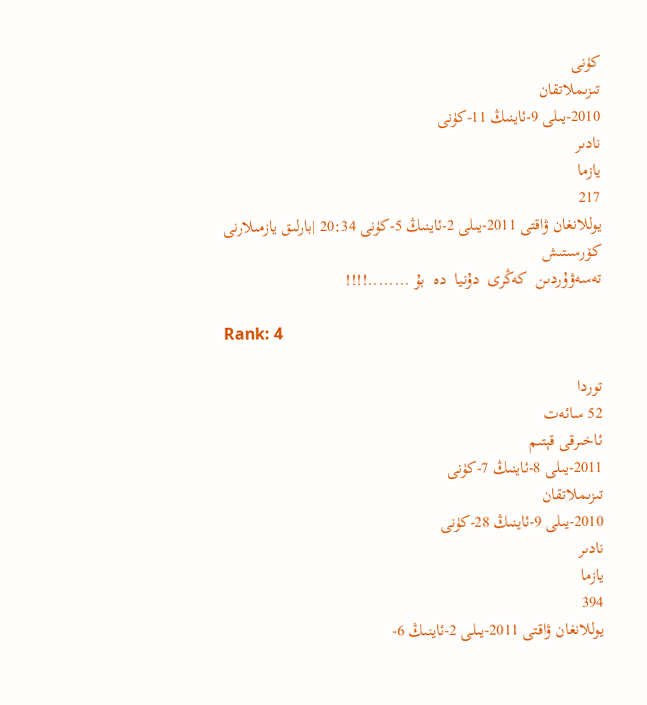كۈنى
تىزىملاتقان
2010-يىلى 9-ئاينىڭ 11-كۈنى
نادىر
يازما
217
يوللانغان ۋاقتى 2011-يىلى 2-ئاينىڭ 5-كۈنى 20:34 |بارلىق يازمىلارنى كۆرسىتىش
تەسەۋۇردىن  كەڭرى  دۇنيا  دە  بۇ ........!!!!

Rank: 4

توردا
52 سائەت
ئاخىرقى قېتىم
2011-يىلى 8-ئاينىڭ 7-كۈنى
تىزىملاتقان
2010-يىلى 9-ئاينىڭ 28-كۈنى
نادىر
يازما
394
يوللانغان ۋاقتى 2011-يىلى 2-ئاينىڭ 6-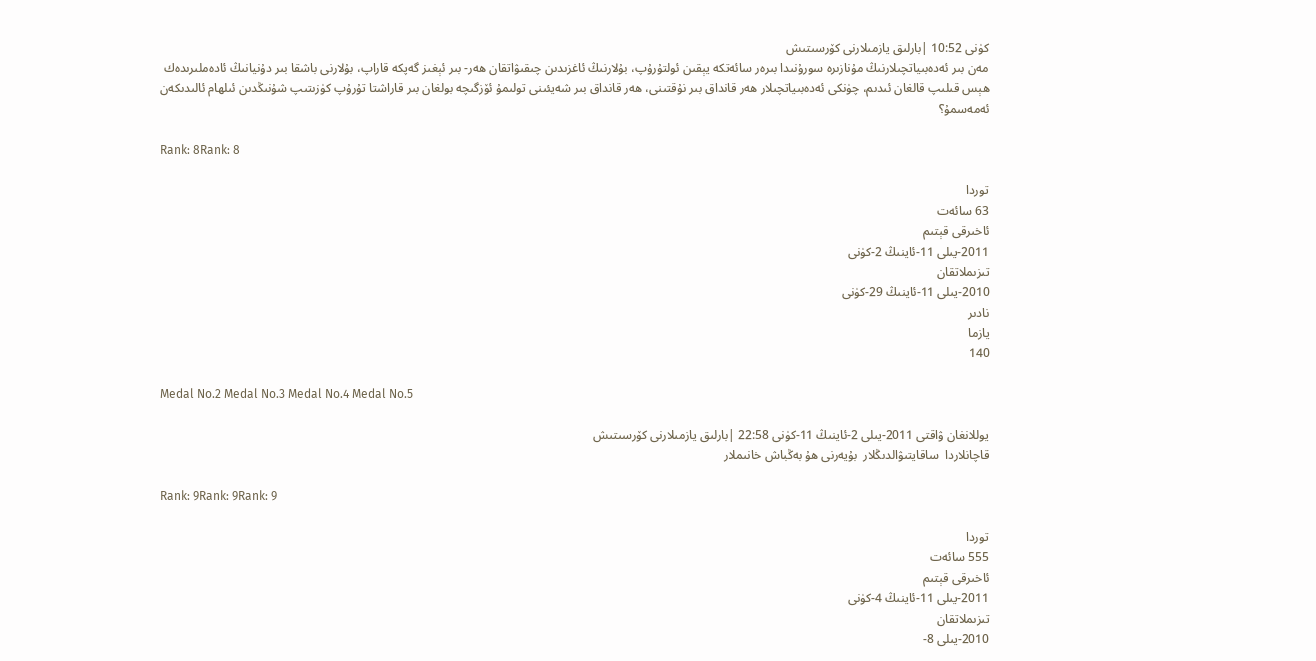كۈنى 10:52 |بارلىق يازمىلارنى كۆرسىتىش
مەن بىر ئەدەبىياتچىلارنىڭ مۇنازىرە سورۇنىدا بىرەر سائەتكە يېقىن ئولتۇرۇپ، بۇلارنىڭ ئاغزىدىن چىقىۋاتقان ھەر- بىر ئېغىز گەپكە قاراپ، بۇلارنى باشقا بىر دۇنيانىڭ ئادەملىرىدەك ھېس قىلىپ قالغان ئىدىم، چۈنكى ئەدەبىياتچىلار ھەر قانداق بىر نۇقتىنى، ھەر قانداق بىر شەيئىنى تولىمۇ ئۆزگىچە بولغان بىر قاراشتا تۇرۇپ كۈزىتىپ شۇنىڭدىن ئىلھام ئالىدىكەن ئەمەسمۇ؟

Rank: 8Rank: 8

توردا
63 سائەت
ئاخىرقى قېتىم
2011-يىلى 11-ئاينىڭ 2-كۈنى
تىزىملاتقان
2010-يىلى 11-ئاينىڭ 29-كۈنى
نادىر
يازما
140

Medal No.2 Medal No.3 Medal No.4 Medal No.5

يوللانغان ۋاقتى 2011-يىلى 2-ئاينىڭ 11-كۈنى 22:58 |بارلىق يازمىلارنى كۆرسىتىش
قاچانلاردا  ساقايتىۋالدىڭلار  بۇيەرنى ھۇ بەڭباش خانىملار

Rank: 9Rank: 9Rank: 9

توردا
555 سائەت
ئاخىرقى قېتىم
2011-يىلى 11-ئاينىڭ 4-كۈنى
تىزىملاتقان
2010-يىلى 8-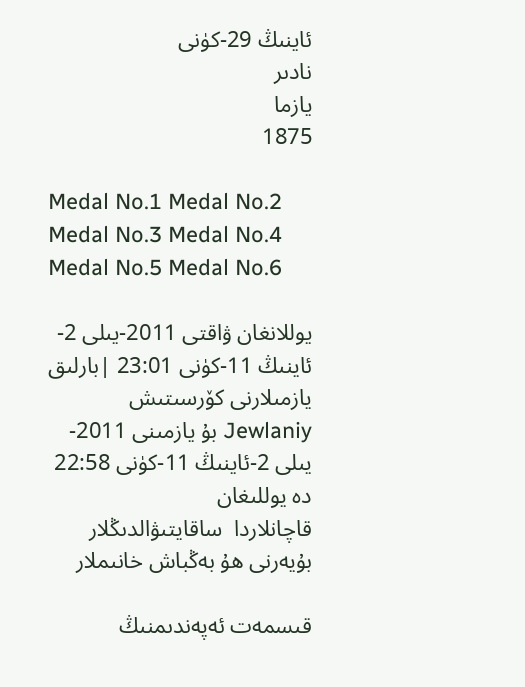ئاينىڭ 29-كۈنى
نادىر
يازما
1875

Medal No.1 Medal No.2 Medal No.3 Medal No.4 Medal No.5 Medal No.6

يوللانغان ۋاقتى 2011-يىلى 2-ئاينىڭ 11-كۈنى 23:01 |بارلىق يازمىلارنى كۆرسىتىش
Jewlaniy بۇ يازمىنى 2011-يىلى 2-ئاينىڭ 11-كۈنى 22:58 دە يوللىغان
قاچانلاردا  ساقايتىۋالدىڭلار  بۇيەرنى ھۇ بەڭباش خانىملار

قىسمەت ئەپەندىمنىڭ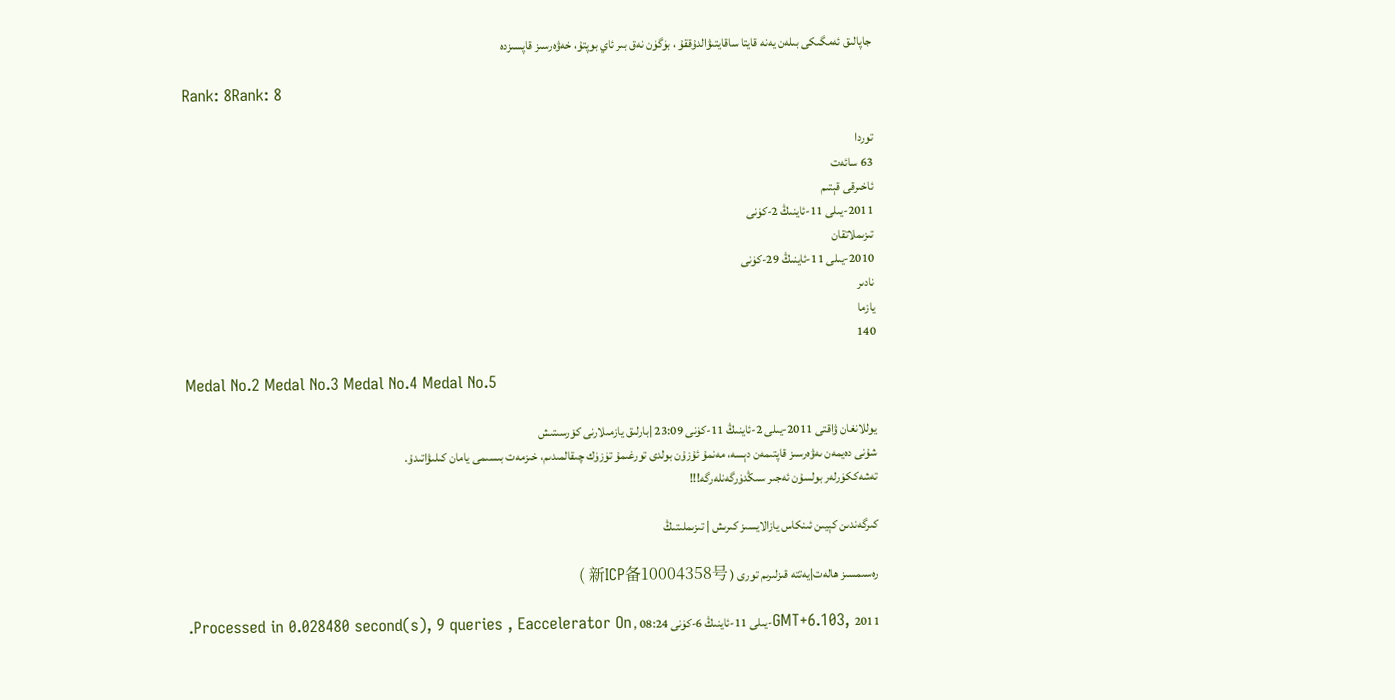جاپالىق ئەمگىكى بىلەن يەنە قايتا ساقايتىۋالدۇققۇ ، بۈگۈن نەق بىر ئاي بوپتۇ، خەۋەرسىز قاپسىزدە

Rank: 8Rank: 8

توردا
63 سائەت
ئاخىرقى قېتىم
2011-يىلى 11-ئاينىڭ 2-كۈنى
تىزىملاتقان
2010-يىلى 11-ئاينىڭ 29-كۈنى
نادىر
يازما
140

Medal No.2 Medal No.3 Medal No.4 Medal No.5

يوللانغان ۋاقتى 2011-يىلى 2-ئاينىڭ 11-كۈنى 23:09 |بارلىق يازمىلارنى كۆرسىتىش
شۇنى دەيمەن ىەۋەرسىز قاپتىمەن دېسە، مەنمۇ ئۇزۇن بولدى تورغىمۇ تۈزۈك چىقالمىدىم، خىزمەت بىسىمى يامان كىلىۋاتىدۇ.
تەشەككۈرلەر بولسۇن ئەجىر سىڭدۈرگەنلەرگە!!!

كىرگەندىن كېيىن ئىنكاس يازالايسىز كىرىش | تىزىملىتىڭ

رەسىمسىز ھالەت|يەتتە قىزلىرىم تورى ( 新ICP备10004358号 )

GMT+6.103, 2011-يىلى 11-ئاينىڭ 6-كۈنى 08:24 , Processed in 0.028480 second(s), 9 queries , Eaccelerator On.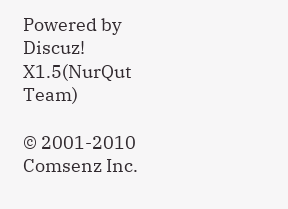Powered by Discuz! X1.5(NurQut Team)

© 2001-2010 Comsenz Inc.